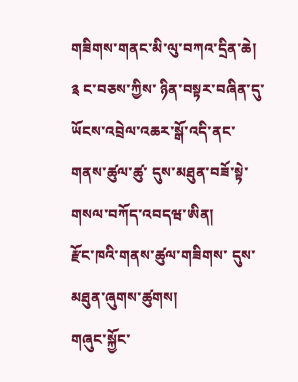གཟིགས་གནང་མི་ལུ་བཀའ་དྲིན་ཆེ།
༉ ང་བཅས་ཀྱིས་ ཉིན་བསྟར་བཞིན་དུ་
ཡོངས་འབྲེལ་འཆར་སྒོ་འདི་ནང་
གནས་ཚུལ་ཚུ་ དུས་མཐུན་བཟོ་སྟེ་ གསལ་བཀོད་འབདཝ་ཨིན།
རྫོང་ཁའི་གནས་ཚུལ་གཟིགས་ དུས་མཐུན་ཞུགས་ཚུགས།
གཞུང་སྐྱོང་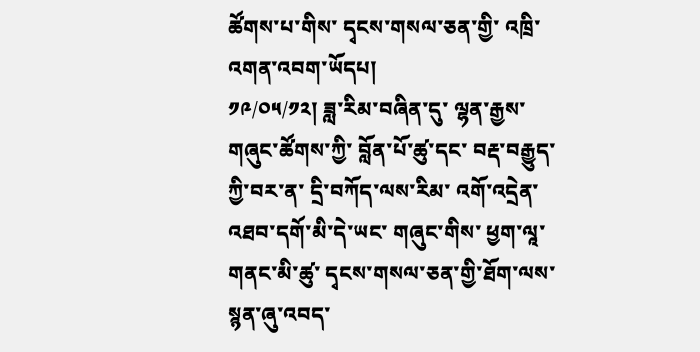ཚོགས་པ་གིས་ དྭངས་གསལ་ཅན་གྱི་ འཁྲི་འགན་འབག་ཡོདཔ།
༡༩/༠༥/༡༢། ཟླ་རིམ་བཞིན་དུ་ ལྷན་རྒྱས་གཞུང་ཚོགས་ཀྱི་ བློན་པོ་ཚུ་དང་ བརྡ་བརྒྱུད་ཀྱི་བར་ན་ དྲི་བཀོད་ལས་རིམ་ འགོ་འདྲེན་འཐབ་དགོ་མི་དེ་ཡང་ གཞུང་གིས་ ཕྱག་ལཱ་གནང་མི་ཚུ་ དྭངས་གསལ་ཅན་གྱི་ཐོག་ལས་ སྙན་ཞུ་འབད་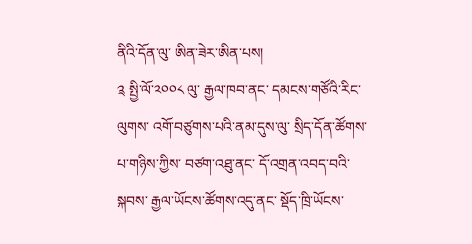ནིའི་དོན་ལུ་ ཨིན་ཟེར་ཨིན་པས།
༉ སྤྱི་ལོ་༢༠༠༨ ལུ་ རྒྱལ་ཁབ་ནང་ དམངས་གཙོའི་རིང་ལུགས་ འགོ་བཙུགས་པའི་ནམ་དུས་ལུ་ སྲིད་དོན་ཚོགས་པ་གཉིས་ཀྱིས་ བཙག་འཐུ་ནང་ དོ་འགྲན་འབད་བའི་སྐབས་ རྒྱལ་ཡོངས་ཚོགས་འདུ་ནང་ སྡོད་ཁྲི་ཡོངས་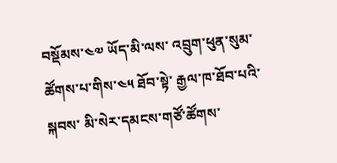བསྡོམས་༤༧ ཡོད་མི་ལས་ འབྲུག་ཕུན་སུམ་ཚོགས་པ་གིས་༤༥ ཐོབ་སྟེ་ རྒྱལ་ཁ་ཐོབ་པའི་སྐབས་ མི་སེར་དམངས་གཙོ་ཚོགས་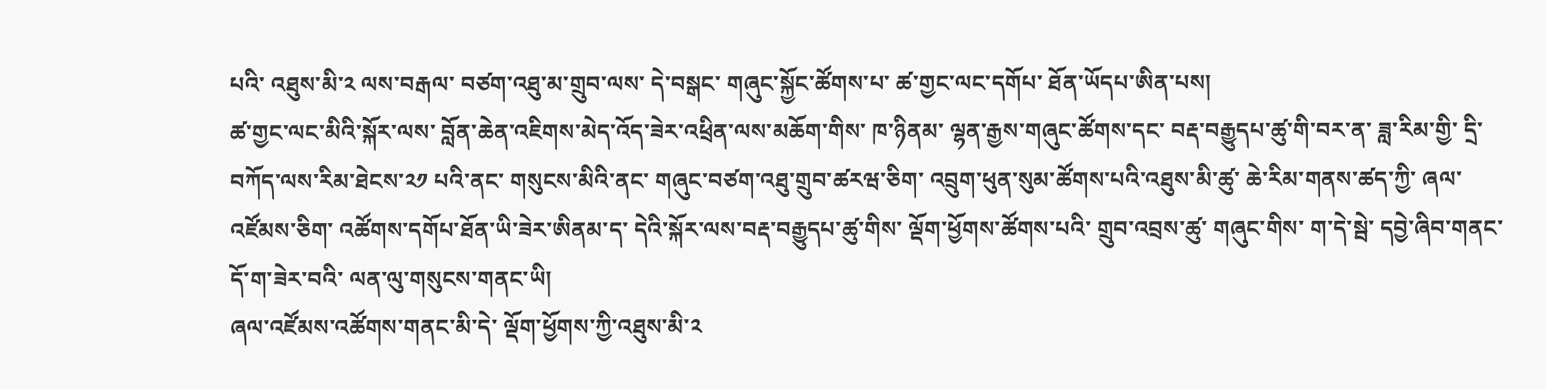པའི་ འཐུས་མི་༢ ལས་བརྒལ་ བཙག་འཐུ་མ་གྲུབ་ལས་ དེ་བསྒང་ གཞུང་སྐྱོང་ཚོགས་པ་ ཚ་གྱང་ལང་དགོཔ་ ཐོན་ཡོདཔ་ཨིན་པས།
ཚ་གྱང་ལང་མིའི་སྐོར་ལས་ བློན་ཆེན་འཇིགས་མེད་འོད་ཟེར་འཕྲིན་ལས་མཆོག་གིས་ ཁ་ཉིནམ་ ལྷན་རྒྱས་གཞུང་ཚོགས་དང་ བརྡ་བརྒྱུདཔ་ཚུ་གི་བར་ན་ ཟླ་རིམ་གྱི་ དྲི་བཀོད་ལས་རིམ་ཐེངས་༢༡ པའི་ནང་ གསུངས་མིའི་ནང་ གཞུང་བཙག་འཐུ་གྲུབ་ཚརཝ་ཅིག་ འབྲུག་ཕུན་སུམ་ཚོགས་པའི་འཐུས་མི་ཚུ་ ཆེ་རིམ་གནས་ཚད་ཀྱི་ ཞལ་འཛོམས་ཅིག་ འཚོགས་དགོཔ་ཐོན་ཡི་ཟེར་ཨིནམ་ད་ དེའི་སྐོར་ལས་བརྡ་བརྒྱུདཔ་ཚུ་གིས་ ལྡོག་ཕྱོགས་ཚོགས་པའི་ གྲུབ་འབྲས་ཚུ་ གཞུང་གིས་ ག་དེ་སྦེ་ དབྱེ་ཞིབ་གནང་དོ་ག་ཟེར་བའི་ ལན་ལུ་གསུངས་གནང་ཡི།
ཞལ་འཛོམས་འཚོགས་གནང་མི་དེ་ ལྡོག་ཕྱོགས་ཀྱི་འཐུས་མི་༢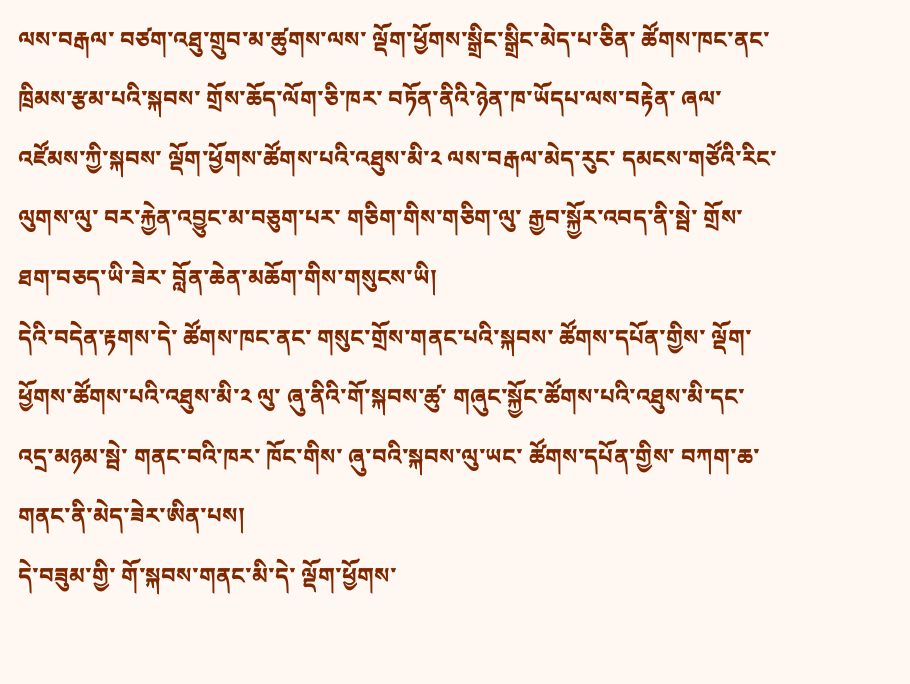ལས་བརྒལ་ བཙག་འཐུ་གྲུབ་མ་ཚུགས་ལས་ ལྡོག་ཕྱོགས་སྒྲིང་སྒྲིང་མེད་པ་ཅིན་ ཚོགས་ཁང་ནང་ ཁྲིམས་རྩམ་པའི་སྐབས་ གྲོས་ཆོད་ལོག་ཅི་ཁར་ བཏོན་ནིའི་ཉེན་ཁ་ཡོདཔ་ལས་བརྟེན་ ཞལ་འཛོམས་ཀྱི་སྐབས་ ལྡོག་ཕྱོགས་ཚོགས་པའི་འཐུས་མི་༢ ལས་བརྒལ་མེད་རུང་ དམངས་གཙོའི་རིང་ལུགས་ལུ་ བར་རྐྱེན་འབྱུང་མ་བཅུག་པར་ གཅིག་གིས་གཅིག་ལུ་ རྒྱབ་སྐྱོར་འབད་ནི་སྦེ་ གྲོས་ཐག་བཅད་ཡི་ཟེར་ བློན་ཆེན་མཆོག་གིས་གསུངས་ཡི།
དེའི་བདེན་རྟགས་དེ་ ཚོགས་ཁང་ནང་ གསུང་གྲོས་གནང་པའི་སྐབས་ ཚོགས་དཔོན་གྱིས་ ལྡོག་ཕྱོགས་ཚོགས་པའི་འཐུས་མི་༢ ལུ་ ཞུ་ནིའི་གོ་སྐབས་ཚུ་ གཞུང་སྐྱོང་ཚོགས་པའི་འཐུས་མི་དང་ འདྲ་མཉམ་སྦེ་ གནང་བའི་ཁར་ ཁོང་གིས་ ཞུ་བའི་སྐབས་ལུ་ཡང་ ཚོགས་དཔོན་གྱིས་ བཀག་ཆ་གནང་ནི་མེད་ཟེར་ཨིན་པས།
དེ་བཟུམ་གྱི་ གོ་སྐབས་གནང་མི་དེ་ ལྡོག་ཕྱོགས་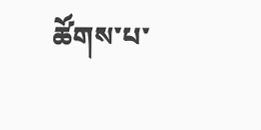ཚོགས་པ་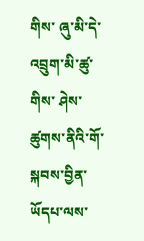གིས་ ཞུ་མི་དེ་ འབྲུག་མི་ཚུ་གིས་ ཤེས་ཚུགས་ནིའི་གོ་སྐབས་བྱིན་ཡོདཔ་ལས་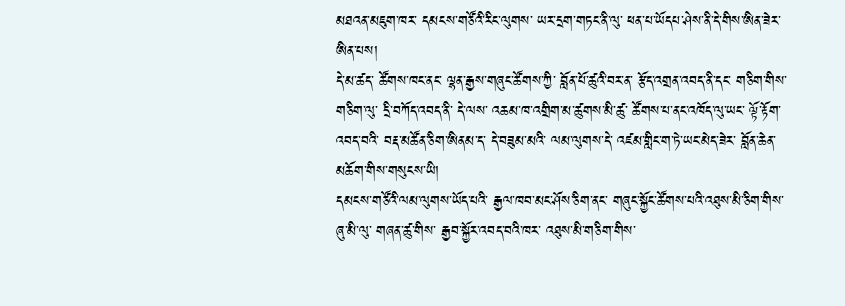མཐའན་མཇུག་ཁར་ དམངས་གཙོའི་རིང་ལུགས་ ཡར་དྲག་གཏང་ནི་ལུ་ ཕན་པ་ཡོདཔ་ཤེས་ནི་དེ་གིས་ཨིན་ཟེར་ཨིན་པས།
དེ་མ་ཚད་ ཚོགས་ཁང་ནང་ ལྷན་རྒྱས་གཞུང་ཚོགས་ཀྱི་ བློན་པོ་ཚུའི་བར་ན་ རྩོད་འགྲན་འབད་ནི་དང་ གཅིག་གིས་གཅིག་ལུ་ དྲི་བཀོད་འབད་ནི་ དེ་ལས་ འཆམ་ཁ་འགྲིག་མ་ཚུགས་མི་ཚུ་ ཚོགས་པ་ནང་འཁོད་ལུ་ཡང་ ལྟོ་རྟོག་འབད་བའི་ བརྡ་མཚོན་ཅིག་ཨིནམ་ད་ དེ་བཟུམ་མའི་ ལམ་ལུགས་དེ་ འཛམ་གླིང་ག་ཏེ་ཡང་མེད་ཟེར་ བློན་ཆེན་མཆོག་གིས་གསུངས་ཡི།
དམངས་གཙོའི་ལམ་ལུགས་ཡོད་པའི་ རྒྱལ་ཁབ་མང་ཤོས་ཅིག་ནང་ གཞུང་སྐྱོང་ཚོགས་པའི་འཐུས་མི་ཅིག་གིས་ཞུ་མི་ལུ་ གཞན་ཚུ་གིས་ རྒྱབ་སྐྱོར་འབད་བའི་ཁར་ འཐུས་མི་གཅིག་གིས་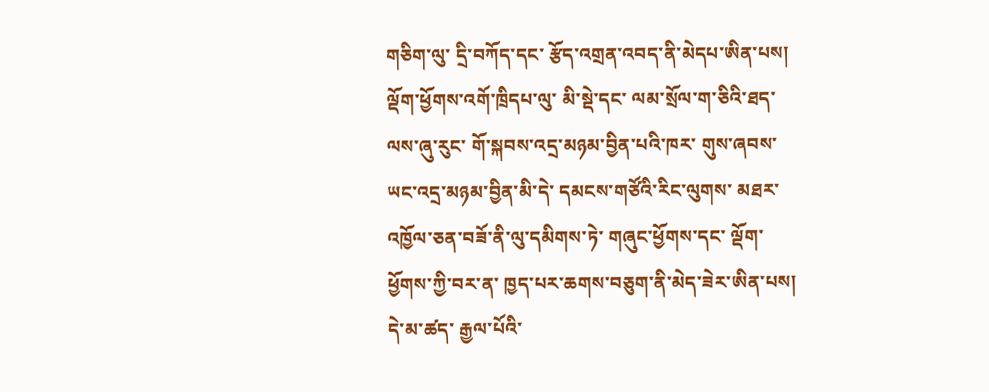གཅིག་ལུ་ དྲི་བཀོད་དང་ རྩོད་འགྲན་འབད་ནི་མེདཔ་ཨིན་པས།
ལྡོག་ཕྱོགས་འགོ་ཁྲིདཔ་ལུ་ མི་སྡེ་དང་ ལམ་སྲོལ་ག་ཅིའི་ཐད་ལས་ཞུ་རུང་ གོ་སྐབས་འདྲ་མཉམ་བྱིན་པའི་ཁར་ གུས་ཞབས་ཡང་འདྲ་མཉམ་བྱིན་མི་དེ་ དམངས་གཙོའི་རིང་ལུགས་ མཐར་འཁྱོལ་ཅན་བཟོ་ནི་ལུ་དམིགས་ཏེ་ གཞུང་ཕྱོགས་དང་ ལྡོག་ཕྱོགས་ཀྱི་བར་ན་ ཁྱད་པར་ཆགས་བཅུག་ནི་མེད་ཟེར་ཨིན་པས།
དེ་མ་ཚད་ རྒྱལ་པོའི་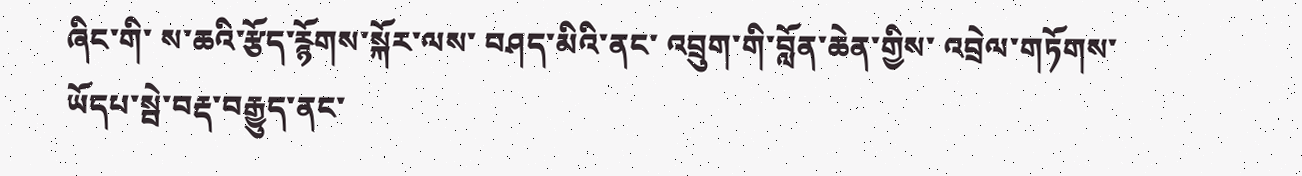ཞིང་གི་ ས་ཆའི་རྩོད་རྙོགས་སྐོར་ལས་ བཤད་མིའི་ནང་ འབྲུག་གི་བློན་ཆེན་གྱིས་ འབྲེལ་གཏོགས་ཡོདཔ་སྦེ་བརྡ་བརྒྱུད་ནང་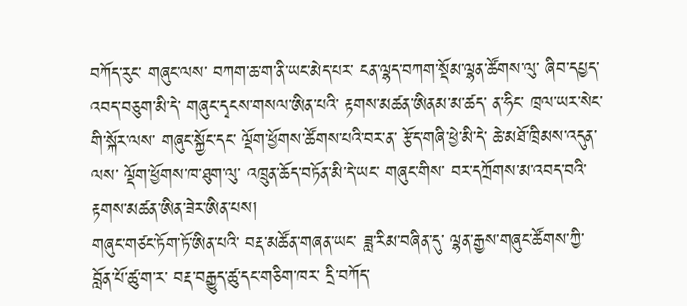བཀོད་རུང་ གཞུང་ལས་ བཀག་ཆ་ག་ནི་ཡང་མེད་པར་ ངན་ལྷད་བཀག་སྡོམ་ལྷན་ཚོགས་ལུ་ ཞིབ་དཔྱད་འབད་བཅུག་མི་དེ་ གཞུང་དྭངས་གསལ་ཨིན་པའི་ རྟགས་མཚན་ཨིནམ་མ་ཚད་ ན་ཧིང་ ཁྲལ་ཡར་སེང་གི་སྐོར་ལས་ གཞུང་སྐྱོང་དང་ ལྡོག་ཕྱོགས་ཚོགས་པའི་བར་ན་ རྩོད་གཞི་ཕྱེ་མི་དེ་ ཆེ་མཐོ་ཁྲིམས་འདུན་ལས་ ལྡོག་ཕྱོགས་ཁ་ཐུག་ལུ་ འཁྲུན་ཆོད་བཏོན་མི་དེ་ཡང་ གཞུང་གིས་ བར་དཀྲོགས་མ་འབད་བའི་ རྟགས་མཚན་ཨིན་ཟེར་ཨིན་པས།
གཞུང་གཙང་ཏོག་ཏོ་ཨིན་པའི་ བརྡ་མཚོན་གཞན་ཡང་ ཟླ་རིམ་བཞིན་དུ་ ལྷན་རྒྱས་གཞུང་ཚོགས་ཀྱི་ བློན་པོ་ཚུ་ག་ར་ བརྡ་བརྒྱུད་ཚུ་དང་གཅིག་ཁར་ དྲི་བཀོད་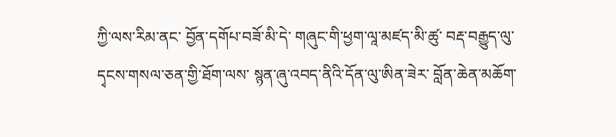ཀྱི་ལས་རིམ་ནང་ བྱོན་དགོཔ་བཟོ་མི་དེ་ གཞུང་གི་ཕྱག་ལཱ་མཛད་མི་ཚུ་ བརྡ་བརྒྱུད་ལུ་ དྭངས་གསལ་ཅན་གྱི་ཐོག་ལས་ སྙན་ཞུ་འབད་ནིའི་དོན་ལུ་ཨིན་ཟེར་ བློན་ཆེན་མཆོག་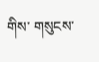གིས་ གསུངས་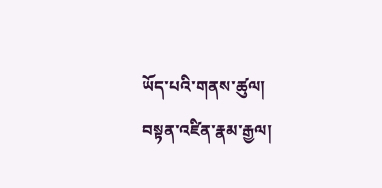ཡོད་པའི་གནས་ཚུལ།
བསྟན་འཛིན་རྣམ་རྒྱལ།